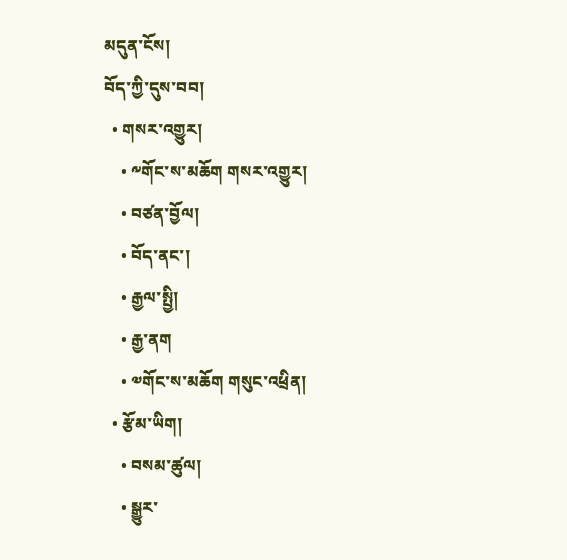མདུན་ངོས།
བོད་ཀྱི་དུས་བབ།
  • གསར་འགྱུར།
    • ༸གོང་ས་མཆོག གསར་འགྱུར།
    • བཙན་བྱོལ།
    • བོད་ནང་།
    • རྒྱལ་སྤྱི།
    • རྒྱ་ནག
    • ༧གོང་ས་མཆོག གསུང་འཕྲིན།
  • རྩོམ་ཡིག།
    • བསམ་ཚུལ།
    • སྒྱུར་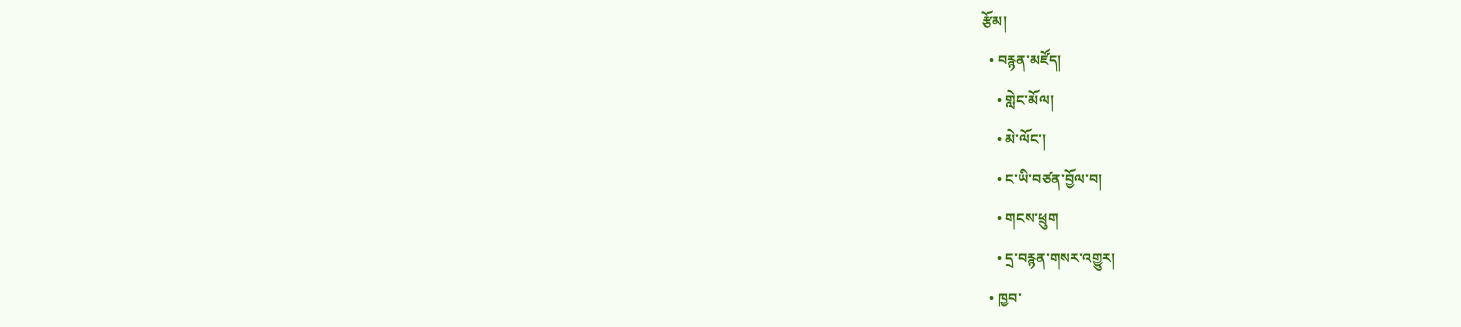རྩོམ།
  • བརྙན་མཛོད།
    • གླེང་མོལ།
    • མེ་ལོང་།
    • ང་ཡི་བཙན་བྱོལ་བ།
    • གངས་ཕྲུག
    • དྲ་བརྙན་གསར་འགྱུར།
  • ཁྱབ་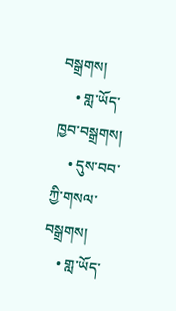བསྒྲགས།
    • གླ་ཡོད་ཁྱབ་བསྒྲགས།
    • དུས་བབ་ཀྱི་གསལ་བསྒྲགས།
    • གླ་ཡོད་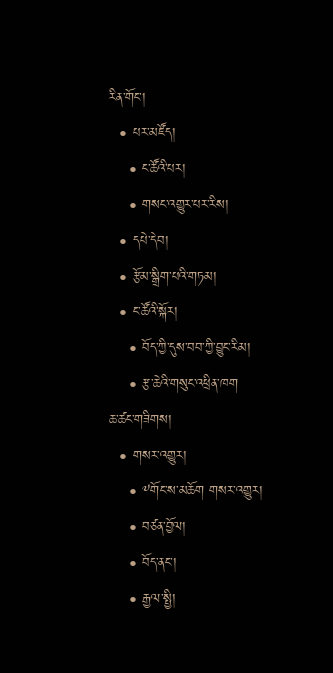རིན་གོང་།
  • པར་མཛོད།
    • ང་ཚོའི་པར།
    • གསང་འགྱུར་པར་རིས།
  • དཔེ་དེབ།
  • རྩོམ་སྒྲིག་པའི་གཏམ།
  • ང་ཚོའི་སྐོར།
    • བོད་ཀྱི་དུས་བབ་ཀྱི་བྱུང་རིམ།
    • རྩ་ཆེའི་གསུང་འཕྲིན་ཁག
ཆ་ཚང་གཟིགས།
  • གསར་འགྱུར།
    • ༸གོང་ས་མཆོག གསར་འགྱུར།
    • བཙན་བྱོལ།
    • བོད་ནང་།
    • རྒྱལ་སྤྱི།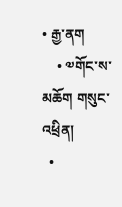• རྒྱ་ནག
    • ༧གོང་ས་མཆོག གསུང་འཕྲིན།
  •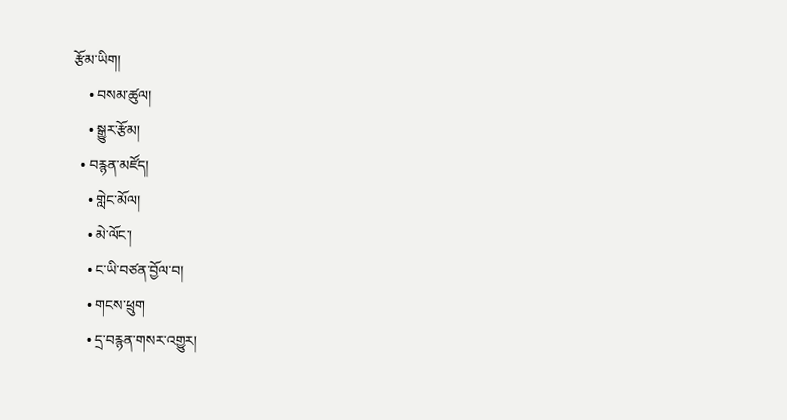རྩོམ་ཡིག།
    • བསམ་ཚུལ།
    • སྒྱུར་རྩོམ།
  • བརྙན་མཛོད།
    • གླེང་མོལ།
    • མེ་ལོང་།
    • ང་ཡི་བཙན་བྱོལ་བ།
    • གངས་ཕྲུག
    • དྲ་བརྙན་གསར་འགྱུར།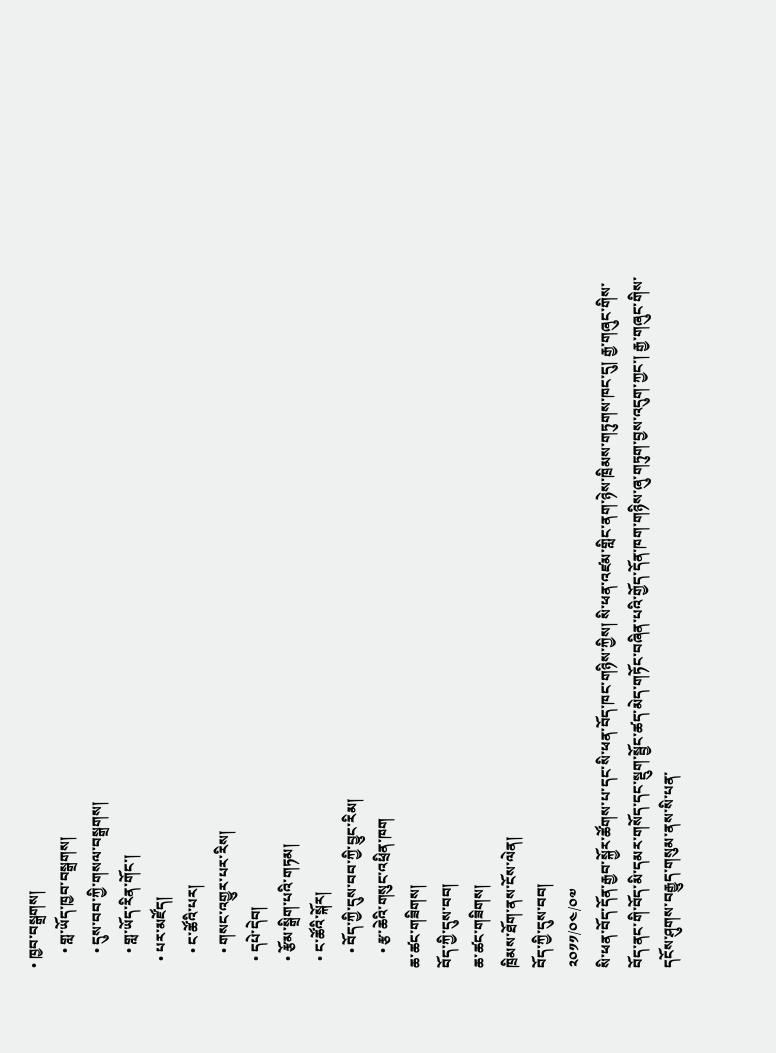• ཁྱབ་བསྒྲགས།
    • གླ་ཡོད་ཁྱབ་བསྒྲགས།
    • དུས་བབ་ཀྱི་གསལ་བསྒྲགས།
    • གླ་ཡོད་རིན་གོང་།
  • པར་མཛོད།
    • ང་ཚོའི་པར།
    • གསང་འགྱུར་པར་རིས།
  • དཔེ་དེབ།
  • རྩོམ་སྒྲིག་པའི་གཏམ།
  • ང་ཚོའི་སྐོར།
    • བོད་ཀྱི་དུས་བབ་ཀྱི་བྱུང་རིམ།
    • རྩ་ཆེའི་གསུང་འཕྲིན་ཁག
ཆ་ཚང་གཟིགས།
བོད་ཀྱི་དུས་བབ།
ཆ་ཚང་གཟིགས།
ཁྲིམས་ཐོག་ནས་ངོས་ལེན།
བོད་ཀྱི་དུས་བབ།
༢༠༡༡/༠༤/༠༧
སི་ཕན་བོད་དོན་རྒྱབ་སྐྱོར་ཚོགས་པ་དང་སི་ཕན་བོད་ཁང་གཉིས་ཀྱིས། སི་ཕན་འཛམ་གླིང་ནག་ཉེས་ཁྲིམས་གཏུགས་ཁང་དུ། རྒྱ་གཞུང་གིས་བོད་ནང་གི་བོད་མི་དམར་གསོད་དང་སྡུག་སྦྱོང་ཚད་མེད་གཏོང་བཞིན་པའི་གྱོད་དོན་ཁག་གཉིས་ཞུ་གཏུག་བྱས་འདུག་ཀྱང་། རྒྱ་གཞུང་གིས་དངོས་ཤུགས་བརྒྱུད་གསུམ་ནས་སི་པན་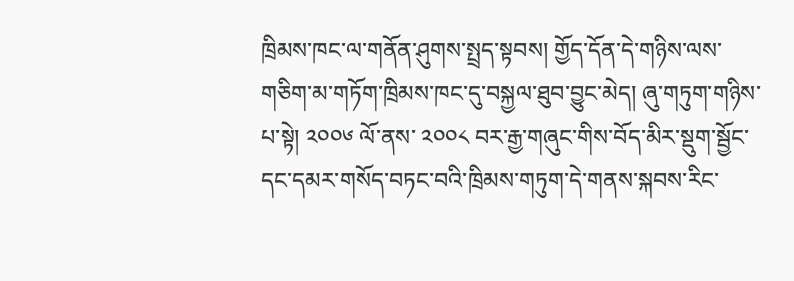ཁྲིམས་ཁང་ལ་གནོན་ཤུགས་སྤྲད་སྟབས། གྱོད་དོན་དེ་གཉིས་ལས་གཅིག་མ་གཏོག་ཁྲིམས་ཁང་དུ་བསྐྱལ་ཐུབ་བྱུང་མེད། ཞུ་གཏུག་གཉིས་པ་སྟེ། ༢༠༠༦ ལོ་ནས་ ༢༠༠༨ བར་རྒྱ་གཞུང་གིས་བོད་མིར་སྡུག་སྦྱོང་དང་དམར་གསོད་བཏང་བའི་ཁྲིམས་གཏུག་དེ་གནས་སྐབས་རིང་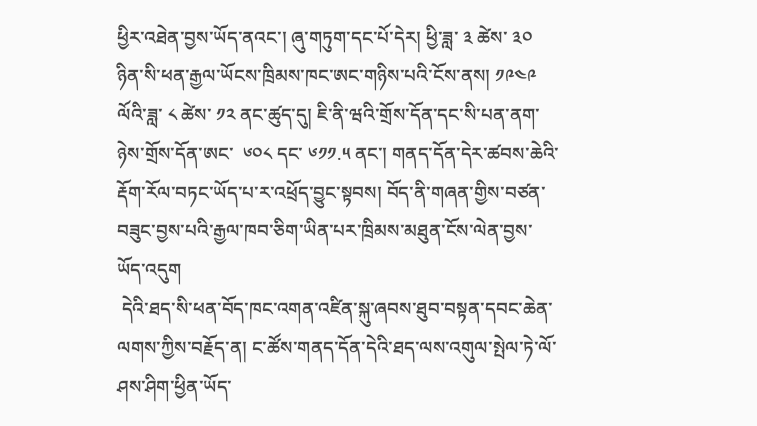ཕྱིར་འཐེན་བྱས་ཡོད་ནའང་། ཞུ་གཏུག་དང་པོ་དེར། ཕྱི་ཟླ་ ༣ ཚེས་ ༣༠ ཉིན་སི་ཕན་རྒྱལ་ཡོངས་ཁྲིམས་ཁང་ཨང་གཉིས་པའི་ངོས་ནས། ༡༩༤༩ ལོའི་ཟླ་ ༨ ཚེས་ ༡༢ ནང་ཚུད་དུ། ཇི་ནི་ཝའི་གྲོས་དོན་དང་སི་པན་ནག་ཉེས་གྲོས་དོན་ཨང་  ༦༠༨ དང་ ༦༡༡.༥ ནང་། གནད་དོན་དེར་ཚབས་ཆེའི་རྡོག་རོལ་བཏང་ཡོད་པ་ར་འཕྲོད་བྱུང་སྟབས། བོད་ནི་གཞན་གྱིས་བཙན་བཟུང་བྱས་པའི་རྒྱལ་ཁབ་ཅིག་ཡིན་པར་ཁྲིམས་མཐུན་ངོས་ལེན་བྱས་ཡོད་འདུག
 དེའི་ཐད་སི་ཕན་བོད་ཁང་འགན་འཛིན་སྐུ་ཞབས་ཐུབ་བསྟན་དབང་ཆེན་ལགས་ཀྱིས་བརྗོད་ན། ང་ཚོས་གནད་དོན་དེའི་ཐད་ལས་འགུལ་སྤེལ་ཏེ་ལོ་ཤས་ཤིག་ཕྱིན་ཡོད་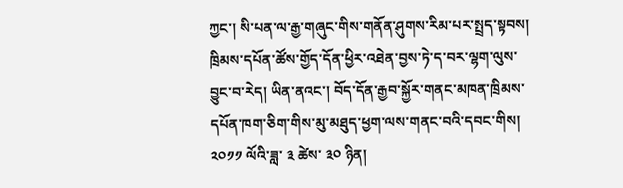ཀྱང་། སི་པན་ལ་རྒྱ་གཞུང་གིས་གནོན་ཤུགས་རིམ་པར་སྤྲད་སྟབས། ཁྲིམས་དཔོན་ཚོས་གྱོད་དོན་ཕྱིར་འཐེན་བྱས་ཏེ་ད་བར་ལྷག་ལུས་བྱུང་བ་རེད། ཡིན་ནའང་། བོད་དོན་རྒྱབ་སྐྱོར་གནང་མཁན་ཁྲིམས་དཔོན་ཁག་ཅིག་གིས་མུ་མཐུད་ཕྱག་ལས་གནང་བའི་དབང་གིས། ༢༠༡༡ ལོའི་ཟླ་ ༣ ཚེས་ ༣༠ ཉིན།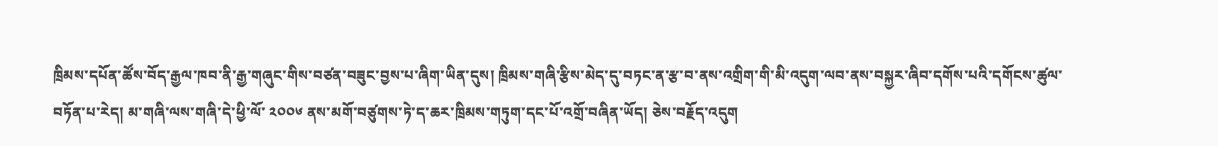ཁྲིམས་དཔོན་ཚོས་བོད་རྒྱལ་ཁབ་ནི་རྒྱ་གཞུང་གིས་བཙན་བཟུང་བྱས་པ་ཞིག་ཡིན་དུས། ཁྲིམས་གཞི་རྩིས་མེད་དུ་བཏང་ན་རྩ་བ་ནས་འགྲིག་གི་མི་འདུག་ལབ་ནས་བསྐྱར་ཞིབ་དགོས་པའི་དགོངས་ཚུལ་བཏོན་པ་རེད། མ་གཞི་ལས་གཞི་དེ་ཕྱི་ལོ་ ༢༠༠༦ ནས་མགོ་བཙུགས་ཏེ་ད་ཆར་ཁྲིམས་གཏུག་དང་པོ་འགྲོ་བཞིན་ཡོད། ཅེས་བརྗོད་འདུག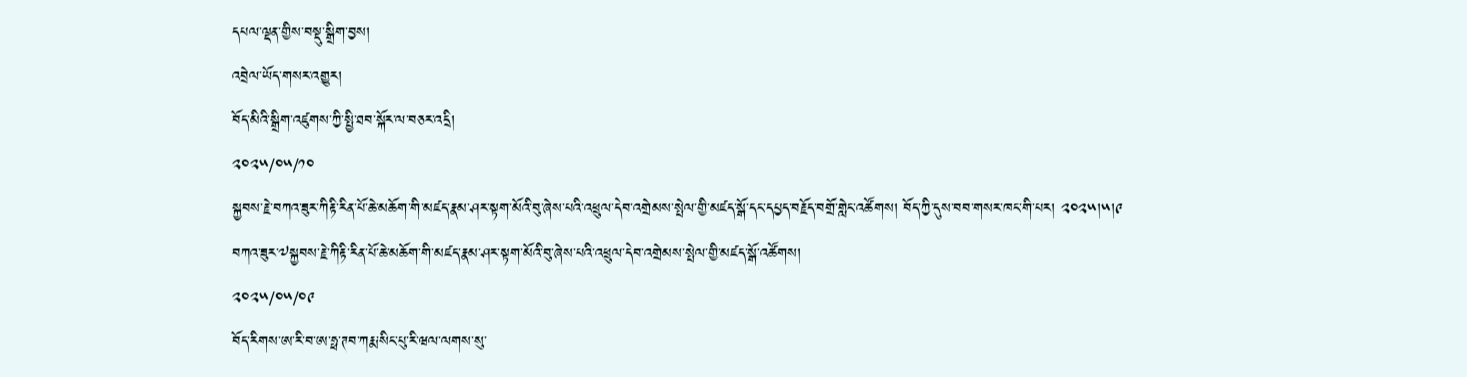དཔལ་ལྡན་གྱིས་བསྡུ་སྒྲིག་བྱས།
འབྲེལ་ཡོད་གསར་འགྱུར།
བོད་མིའི་སྒྲིག་འཛུགས་ཀྱི་སྤྱི་ཐབ་སྐོར་ལ་བཅར་འདྲི།
༢༠༢༥/༠༥/༡༠
སྐྱབས་རྗེ་བཀའ་ཟུར་ཀིརྟི་རིན་པོ་ཆེ་མཆོག་གི་མཛད་རྣམ་ཤར་སྟག་མོའི་བུ་ཞེས་པའི་འཕྲུལ་དེབ་འགྲེམས་སྤེལ་གྱི་མཛད་སྒོ་དང་དཔྱད་བརྗོད་བགྲོ་གླེང་འཚོགས། བོད་ཀྱི་དུས་བབ་གསར་ཁང་གི་པར། ༢༠༢༥།༥།༩
བཀའ་ཟུར་༧སྐྱབས་རྗེ་ཀིརྟི་རིན་པོ་ཆེ་མཆོག་གི་མཛད་རྣམ་ཤར་སྟག་མོའི་བུ་ཞེས་པའི་འཕྲུལ་དེབ་འགྲེམས་སྤེལ་གྱི་མཛད་སྒོ་འཚོགས།
༢༠༢༥/༠༥/༠༩
བོད་རིགས་ཨ་རི་བ་ཨ་ཧྥ་ཊབ་ཀརྨ་སིང་པུ་རི་ཝལ་ལགས་སུ་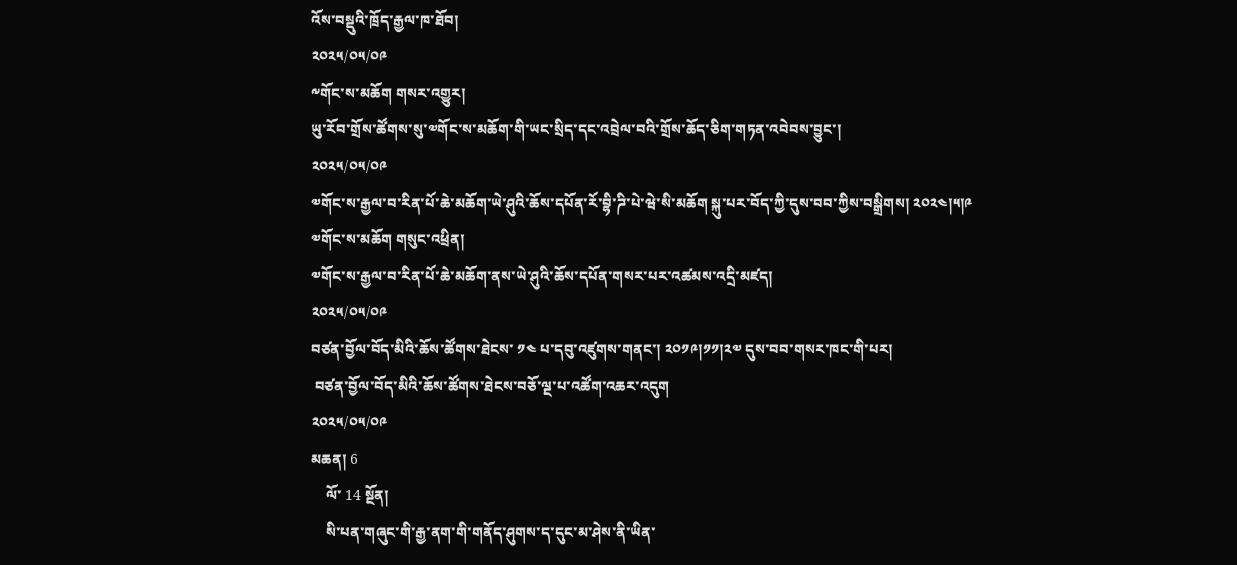འོས་བསྡུའི་ཁྲོད་རྒྱལ་ཁ་ཐོབ།
༢༠༢༥/༠༥/༠༩
༸གོང་ས་མཆོག གསར་འགྱུར།
ཡུ་རོབ་གྲོས་ཚོགས་སུ་༧གོང་ས་མཆོག་གི་ཡང་སྲིད་དང་འབྲེལ་བའི་གྲོས་ཆོད་ཅིག་གཏན་འབེབས་བྱུང་།
༢༠༢༥/༠༥/༠༩
༧གོང་ས་རྒྱལ་བ་རིན་པོ་ཆེ་མཆོག་ཡེ་ཤུའི་ཆོས་དཔོན་རོ་བྷི་ཌི་པེ་ཝེ་སི་མཆོག སྐུ་པར་བོད་ཀྱི་དུས་བབ་ཀྱིས་བསྒྲིགས། ༢༠༢༤།༥།༩
༧གོང་ས་མཆོག གསུང་འཕྲིན།
༧གོང་ས་རྒྱལ་བ་རིན་པོ་ཆེ་མཆོག་ནས་ཡེ་ཤུའི་ཆོས་དཔོན་གསར་པར་འཚམས་འདྲི་མཛད།
༢༠༢༥/༠༥/༠༩
བཙན་བྱོལ་བོད་མིའི་ཆོས་ཚོགས་ཐེངས་ ༡༤ པ་དབུ་འཛུགས་གནང་། ༢༠༡༩།༡༡།༢༧ དུས་བབ་གསར་ཁང་གི་པར།
 བཙན་བྱོལ་བོད་མིའི་ཆོས་ཚོགས་ཐེངས་བཅོ་ལྔ་པ་འཚོག་འཆར་འདུག
༢༠༢༥/༠༥/༠༩
མཆན། 6
    ལོ་ 14 སྔོན།
    སི་པན་གཞུང་གི་རྒྱ་ནག་གི་གནོད་ཤུགས་ད་དུང་མ་ཤེས་ནི་ཡིན་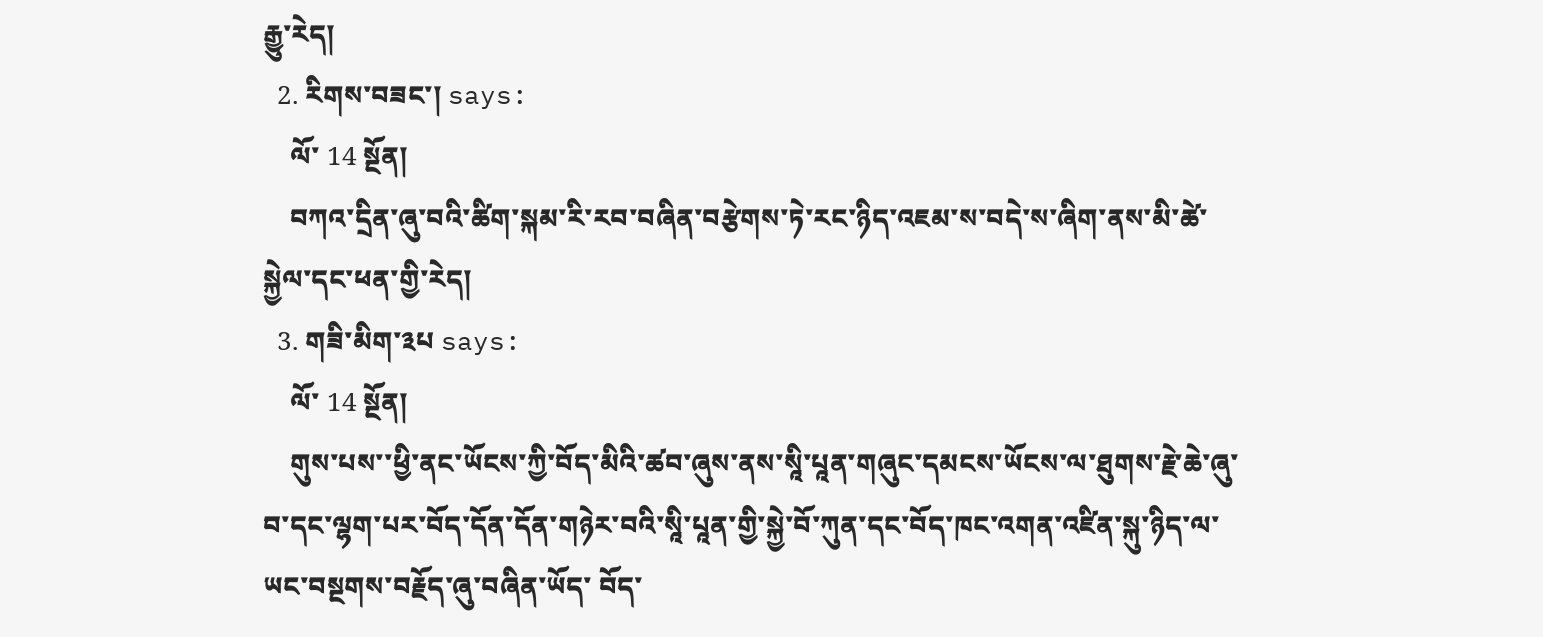རྒྱུ་རེད།
  2. རིགས་བཟང་། says:
    ལོ་ 14 སྔོན།
    བཀའ་དྲིན་ཞུ་བའི་ཚིག་སྐམ་རི་རབ་བཞིན་བརྩེགས་ཏེ་རང་ཉིད་འཇམ་ས་བདེ་ས་ཞིག་ནས་མི་ཚེ་སྐྱེལ་དང་ཕན་གྱི་རེད།
  3. གཟི་མིག་༣པ says:
    ལོ་ 14 སྔོན།
    གུས་པས་་ཕྱི་ནང་ཡོངས་ཀྱི་བོད་མིའི་ཚབ་ཞུས་ནས་སཱི་པཱན་གཞུང་དམངས་ཡོངས་ལ་ཐུགས་རྗེ་ཆེ་ཞུ་བ་དང་ལྷག་པར་བོད་དོན་དོན་གཉེར་བའི་སཱི་པཱན་གྱི་སྐྱེ་བོ་ཀུན་དང་བོད་ཁང་འགན་འཛིན་སྐུ་ཉིད་ལ་ཡང་བསྔགས་བརྗོད་ཞུ་བཞིན་ཡོད་ བོད་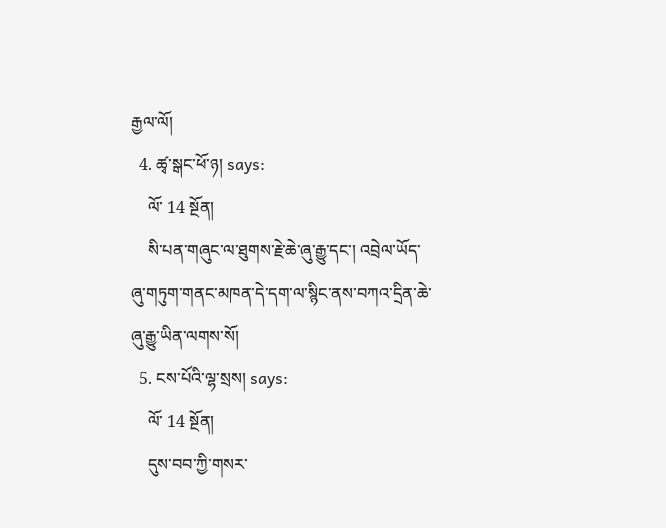རྒྱལ་ལོ།
  4. ཚྭ་སྒང་ཕོ་ཉ། says:
    ལོ་ 14 སྔོན།
    སི་པན་གཞུང་ལ་ཐུགས་རྗེ་ཆེ་ཞུ་རྒྱུ་དང་། འབྲེལ་ཡོད་ཞུ་གཏུག་གནང་མཁན་དེ་དག་ལ་སྙིང་ནས་བཀའ་དྲིན་ཆེ་ཞུ་རྒྱུ་ཡིན་ལགས་སོ།
  5. ངས་པོའི་ལྷ་སྲས། says:
    ལོ་ 14 སྔོན།
    དུས་བབ་ཀྱི་གསར་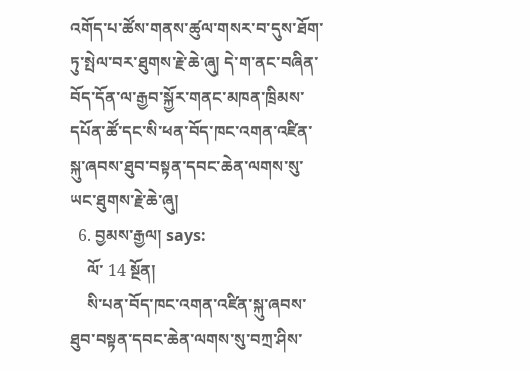འགོད་པ་ཚོས་གནས་ཚུལ་གསར་བ་དུས་ཐོག་ཏུ་སྤེལ་བར་ཐུགས་རྗེ་ཆེ་ཞུ། དེ་ག་ནང་བཞིན་བོད་དོན་ལ་རྒྱབ་སྐྱོར་གནང་མཁན་ཁྲིམས་དཔོན་ཚོ་དང་སི་ཕན་བོད་ཁང་འགན་འཛིན་སྐུ་ཞབས་ཐུབ་བསྟན་དབང་ཆེན་ལགས་སུ་ཡང་ཐུགས་རྗེ་ཆེ་ཞུ།
  6. བྱམས་རྒྱལ། says:
    ལོ་ 14 སྔོན།
    སི་པན་བོད་ཁང་འགན་འཛིན་སྐུ་ཞབས་ཐུབ་བསྟན་དབང་ཆེན་ལགས་སུ་བཀྲ་ཤིས་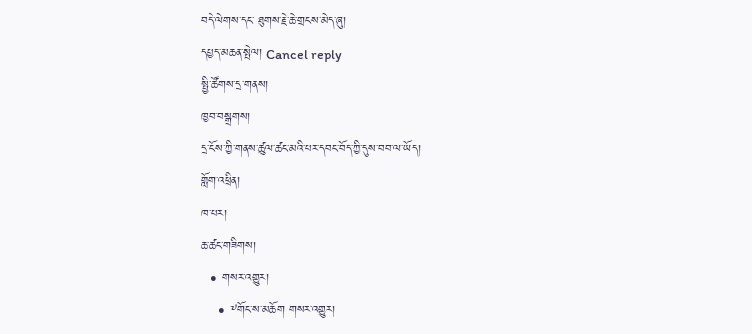བདེ་ལེགས་དང་ ཐུགས་རྗེ་ཆེ་གྲངས་མེད་ཞུ།
དཔྱད་མཆན་སྤེལ། Cancel reply
སྤྱི་ཚོགས་དྲ་གནས།
ཁྱབ་བསྒྲགས།
དྲ་ངོས་ཀྱི་གནས་ཚུལ་ཚང་མའི་པར་དབང་བོད་ཀྱི་དུས་བབ་ལ་ཡོད།
གློག་འཕྲིན།
ཁ་པར།
ཆ་ཚང་གཟིགས།
  • གསར་འགྱུར།
    • ༸གོང་ས་མཆོག གསར་འགྱུར།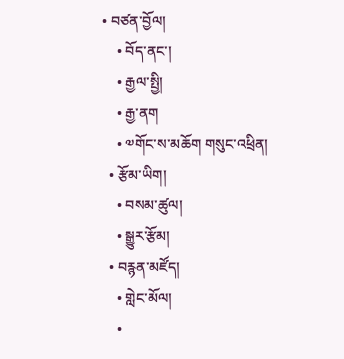• བཙན་བྱོལ།
    • བོད་ནང་།
    • རྒྱལ་སྤྱི།
    • རྒྱ་ནག
    • ༧གོང་ས་མཆོག གསུང་འཕྲིན།
  • རྩོམ་ཡིག།
    • བསམ་ཚུལ།
    • སྒྱུར་རྩོམ།
  • བརྙན་མཛོད།
    • གླེང་མོལ།
    •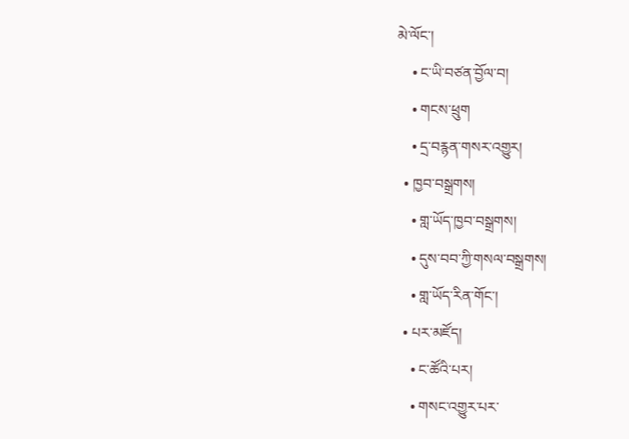མེ་ལོང་།
    • ང་ཡི་བཙན་བྱོལ་བ།
    • གངས་ཕྲུག
    • དྲ་བརྙན་གསར་འགྱུར།
  • ཁྱབ་བསྒྲགས།
    • གླ་ཡོད་ཁྱབ་བསྒྲགས།
    • དུས་བབ་ཀྱི་གསལ་བསྒྲགས།
    • གླ་ཡོད་རིན་གོང་།
  • པར་མཛོད།
    • ང་ཚོའི་པར།
    • གསང་འགྱུར་པར་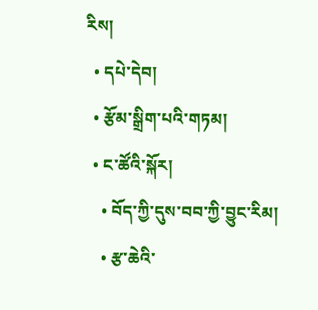རིས།
  • དཔེ་དེབ།
  • རྩོམ་སྒྲིག་པའི་གཏམ།
  • ང་ཚོའི་སྐོར།
    • བོད་ཀྱི་དུས་བབ་ཀྱི་བྱུང་རིམ།
    • རྩ་ཆེའི་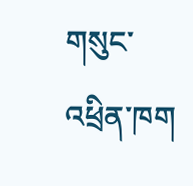གསུང་འཕྲིན་ཁག